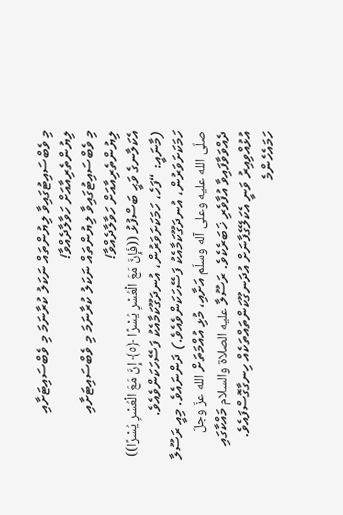މި ވެބްސައިޓުގައިވާ ލިޔުންތައް ނަކަލު ކުރާނަމަ މި ވެބްސައިޓަށާއި ލިޔުންތެރިއާއަށް ހަވާލާދެއްވާ!
މި ވެބްސައިޓުގައިވާ ލިޔުންތައް ނަކަލު ކުރާނަމަ މި ވެބްސައިޓަށާއި ލިޔުންތެރިއާއަށް ހަވާލާދެއްވާ!
އެކަލާނގެ ވަޙީ ބަސްފުޅު ((فَإِنَّ مَعَ الْعُسْرِ‌ يُسْرً‌ا ﴿٥﴾ إِنَّ مَعَ الْعُسْرِ‌ يُسْرً‌ا)) (މާނައީ: “ފަހެ، ހަމަކަށަވަރުން، އުނދަގޫކަމާއެކު ފަސޭހަކަންވެއެވެ. ހަމަކަށަވަރުން، އުނދަގޫކަމާއެކު ފަސޭހަކަންވެއެވެ.) ދަންނައެވެ. މިއީ ރަސޫލާ صلّى الله عليه وعلى آله وسلّم އަށާއި، މުޅި އުއްމަތަށް الله عزّ وجلّ ދެއްވަވާފައިވާ އުފާވެރި ޚަބަރެކެވެ. ރަސޫލާ عليه الصلاة والسلام މައްކާގައި އުޅުއްވިއިރު ވަނީ އެކަލޭގެފާނަށް އުދަނގޫކަންތައްތަކެއް ހިނގާގޮސްފައެވެ. ހަމައެހެންމެ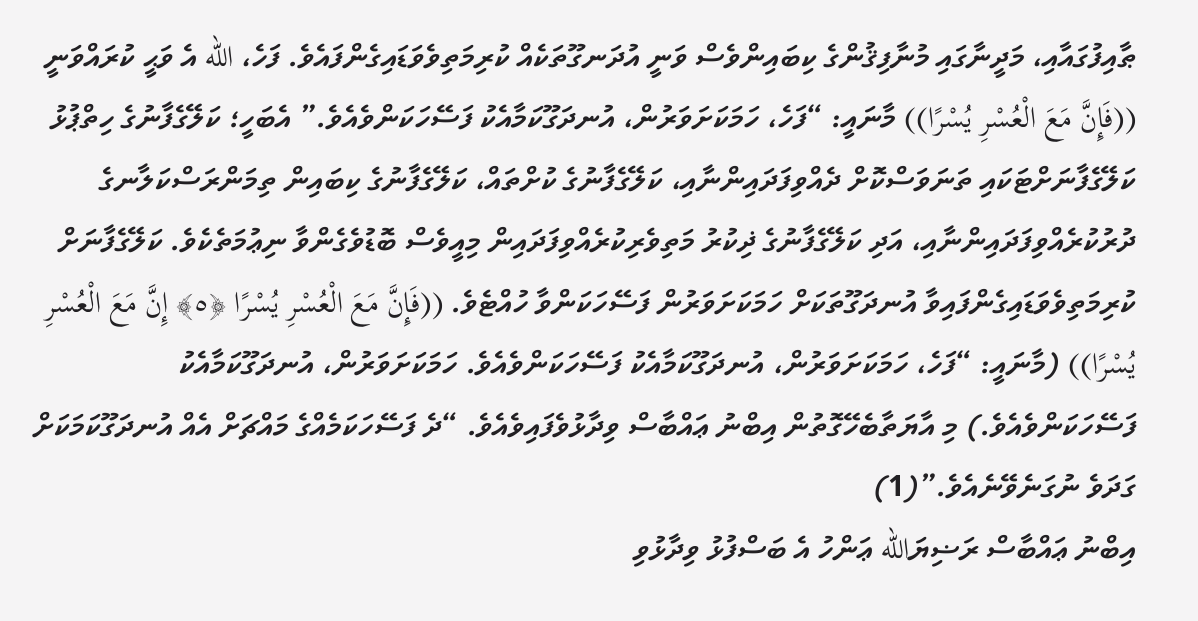ޠާއިފުގައާއި، މަދީނާގައި މުނާފިޤުންގެ ކިބައިންވެސް ވަނީ އުދަނގޫތަކެއް ކުރިމަތިވެވަޑައިގެންފައެވެ. ފަހެ، الله އެ ވަޙީ ކުރައްވަނީ ((فَإِنَّ مَعَ الْعُسْرِ‌ يُسْرً‌ا)) މާނައީ: “ފަހެ، ހަމަކަށަވަރުން، އުނދަގޫކަމާއެކު ފަސޭހަކަންވެއެވެ.” އެބަހީ؛ ކަލޭގެފާނުގެ ހިތްޕުޅު ކަލޭގެފާނަށްޓަކައި ތަނަވަސްކޮށް ދެއްވިފަދައިންނާއި، ކަލޭގެފާނުގެ ކުށްތައް، ކަލޭގެފާނުގެ ކިބައިން ތިމަންރަސްކަލާނގެ ދުރުކުރެއްވިފަދައިންނާއި، އަދި ކަލޭގެފާނުގެ ޛިކުރު މަތިވެރިކުރެއްވިފަދައިން މިއީވެސް ބޮޑުވެގެންވާ ނިޢުމަތެކެވެ. ކަލޭގެފާނަށް ކުރިމަތިވެވަޑައިގެންފައިވާ އުނދަގޫތަކަށް ހަމަކަށަވަރުން ފަސޭހަކަންވާ ހުއްޓެވެ. ((فَإِنَّ مَعَ الْعُسْرِ‌ يُسْرً‌ا ﴿٥﴾ إِنَّ مَعَ الْعُسْرِ‌ يُسْرً‌ا)) (މާނައީ: “ފަހެ، ހަމަކަށަވަރުން، އުނދަގޫކަމާއެކު ފަސޭހަކަންވެއެވެ. ހަމަކަށަވަރުން، އުނދަގޫކަމާއެކު ފަސޭހަކަންވެއެވެ.) މި އާޔަތާބެހޭގޮތުން އިބްނު ޢައްބާސް ވިދާޅުވެފައިވެއެވެ. “ދެ ފަސޭހަކަމެއްގެ މައްޗަށް އެއް އުނދަގޫކަމަކަށް ގަދަވެ ނުގަނެވޭނެއެވެ.”(1)
އިބްނު ޢައްބާސް ރަޟިޔަالله ޢަންހު އެ ބަސްފުޅު ވިދާޅުވި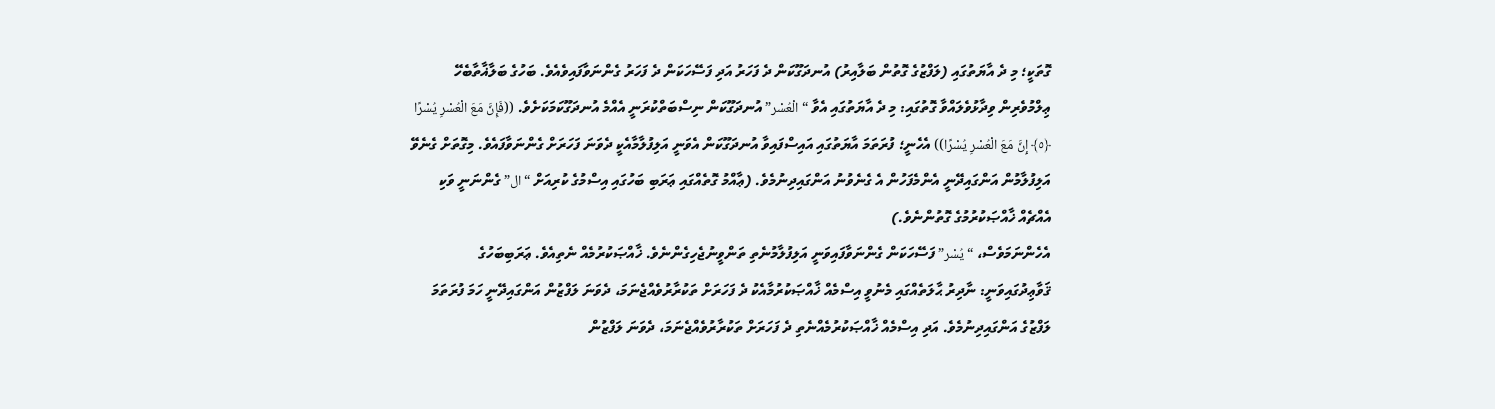ގޮތަކީ؛ މި ދެ އާޔަތުގައި (ލަފްޒުގެ ގޮތުން ބަލާއިރު) އުނދަގޫކަން ދެ ފަހަރު އަދި ފަސޭހަކަން ދެ ފަހަރު ގެންނަވާފައިވެއެވެ. ބަހުގެ ބަލާޣާތާބެހޭ ޢިލްމުވެރިން ވިދާޅުވެލައްވާ ގޮތުގައި: މި ދެ އާޔަތުގައި އެވާ “الْعُسْر” އުނދަގޫކަން ނިސްބަތްކުރަނީ އެއްމެ އުނދަގޫކަމަކަށެވެ. ((فَإِنَّ مَعَ الْعُسْرِ‌ يُسْرً‌ا ﴿٥﴾ إِنَّ مَعَ الْعُسْرِ‌ يُسْرً‌ا)) އެހެނީ؛ ފުރަތަމަ އާޔަތުގައި އައިސްފައިވާ އުނދަގޫކަން އެވަނީ އަލިފުލާމާއެކީ ދެވަނަ ފަހަރަށް ގެންނަވާފައެވެ. މިގޮތަށް ގެނެވޭ އަލިފުލާމުން އަންގައިދޭނީ އެންމެފަހުން އެ ގެނެވުނު އަންގައިދިނުމެވެ. (ޢާއްމު ގޮތެއްގައި ޢަރަބި ބަހުގައި އިސްމުގެ ކުރިއަށް “ال” ގެންނަނީ ވަކި އެއްޗެއް ޚާއްޞަކުރުމުގެ ގޮތުންނެވެ.)
އެހެންނަމަވެސް، “يُسْر‌” ފަސޭހަކަން ގެންނަވާފައިވަނީ އަލިފުލާމުނެތި ތަންވީނުޖެހިގެންނެވެ. ޚާއްޞަކުރުމެއް ނެތިއެވެ. ޢަރަބިބަހުގެ ޤަވާޢިދުގައިވަނީ: ނާދިރު ޙާލަތެއްގައި މެނުވީ އިސްމެއް ޚާއްޞަކުރުމާއެކު ދެ ފަހަރަށް ތަކުރާރުވެއްޖެނަމަ، ދެވަނަ ލަފްޒުން އަންގައިދޭނީ ހަމަ ފުރަތަމަ ލަފްޒުގެ އަންގައިދިނުމެވެ. އަދި އިސްމެއް ޚާއްޞަކުރުމެއްނެތި ދެ ފަހަރަށް ތަކުރާރުވެއްޖެނަމަ، ދެވަނަ ލަފްޒުން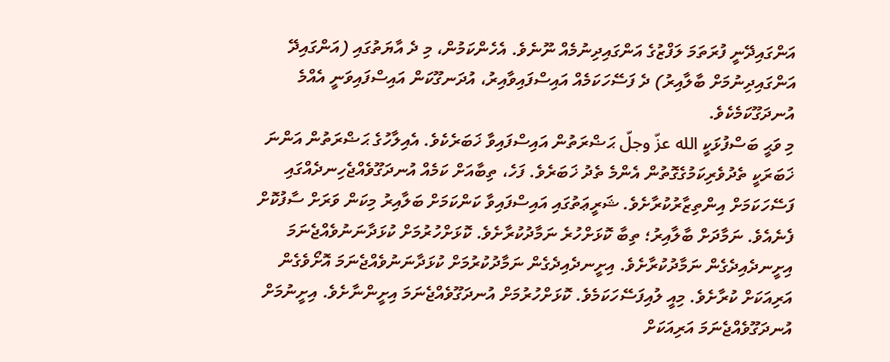އަންގައިދޭނީ ފުރަތަމަ ލަފްޒުގެ އަންގައިދިނުމެއް ނޫނެވެ. އެހެންކަމުން، މި ދެ އާޔަތުގައި (އަންގައިދޭ އަންގައިދިނުމަށް ބާލާއިރު) ދެ ފަސޭހަކަމެއް އައިސްފައިވާއިރު، އުދަނގޫކަން އައިސްފައިވަނީ އެއްމެ އުނދަގޫކަމެކެވެ.
މި ވަޙީ ބަސްފުޅަކީ الله عزّ وجلّ ޙަޟްރަތުން އައިސްފައިވާ ޚަބަރެކެވެ. އެއިލާހުގެ ޙަޟްރަތުން އަންނަ ޚަބަރަކީ ތެދުވެރިކަމުގެގޮތުން އެންމެ ތެދު ޚަބަރެވެ. ފަހެ، ތިބާއަށް ކަމެއް އުނދަގޫވެއްޖެހިނދެއްގައި ފަސޭހަކަމަށް އިންތިޒާރުކުރާށެވެ. ޝަރީޢަތުގައި އައިސްފައިވާ ކަންކަމަށް ބަލާއިރު މިކަން ވަރަށް ސާފުކޮށް ފެނެއެވެ. ނަމާދަށް ބާލާއިރު؛ ތިބާ ކޮޅަށްހުރެ ނަމާދުކުރާށެވެ. ކޮޅަށްހުރުމަށް ކުޅަދާނަނުވެއްޖެނަމަ އިށީނދެއިދެގެން ނަމާދުކުރާށެވެ. އިށީނދެއިދެގެން ނަމާދުކުރުމަށް ކުޅަދާނަނުވެއްޖެނަމަ އޮށޯވެގެން އަރިއަކަށް ކުރާށެވެ. މިއީ ލުއިފަސޭހަކަމެވެ. ކޮޅަށްހުރުމަށް އުނދަގޫވެއްޖެނަމަ އިށީންނާށެވެ. އިށީނުމަށް އުނދަގޫވެއްޖެނަމަ އަރިއަކަށް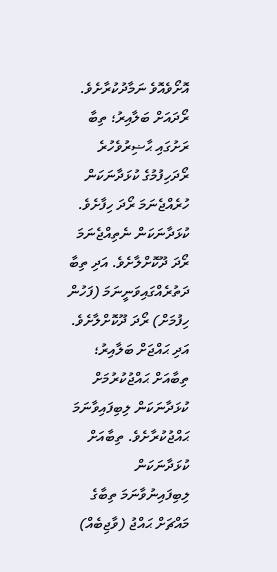އޮށޯވެއޮވެ ނަމާދުކުރާށެވެ. ރޯދައަށް ބަލާއިރު؛ ތިބާ ރަށުގައި ޙާޟިރުވެހުރެ ރޯދަހިފުމުގެ ކުޅަދާނަކަން ހުރެއްޖެނަމަ ރޯދަ ހިފާށެވެ. ކުޅަދާނަކަން ނެތިއްޖެނަމަ ރޯދަ ދޫކޮށްލާށެވެ. އަދި ތިބާ ދަތުރެއްގައިވަނީނަމަ (ފަހުން ހިފުމަށް) ރޯދަ ދޫކޮށްލާށެވެ. އަދި ޙައްޖަށް ބަލާއިރު؛ ތިބާއަށް ޙައްޖުކުރުމަށް ކުޅަދާނަކަން ލިބިފައިވާނަމަ ޙައްޖުކުރާށެވެ. ތިބާއަށް ކުޅަދާނަކަން ލިބިފައިނުވާނަމަ ތިބާގެ މައްޗަށް ޙައްޖު (ވާޖިބެއް)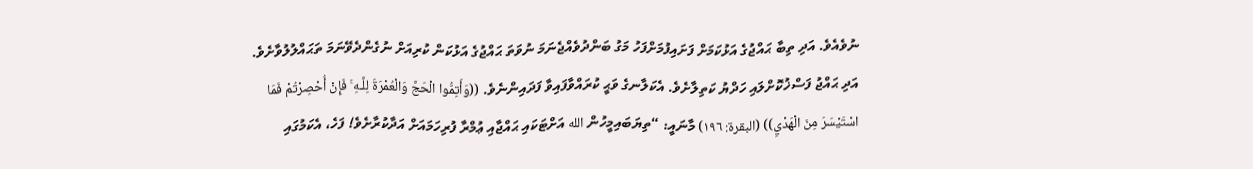ނުވެއެވެ. އަދި ތިބާ ޙައްޖުގެ އަޅުކަމަށް ފަށައިފުމަށްފަހު މަގު ބަންދުވެއްޖެނަމަ ނުވަތަ ޙައްޖުގެ އަޅުކަން ކުރިއަށް ނުގެންދެވޭނަމަ ތަޙައްލުލުވާށެވެ. އަދި ޙައްޖު ފަސްޚުކޮށްލައި ހަދްޔު ކަތިލާށެވެ. އެކަލާނގެ ވަޙީ ކުރައްވާފައިވާ ފަދައިންނެވެ. ((وَأَتِمُّوا الْحَجَّ وَالْعُمْرَ‌ةَ لِلَّـهِ ۚ فَإِنْ أُحْصِرْ‌تُمْ فَمَا اسْتَيْسَرَ‌ مِنَ الْهَدْيِ)) (البقرة: ١٩٦) މާނައީ: “ތިޔަބައިމީހުން الله އަށްޓަކައި ޙައްޖާއި ޢުމްރާ ފުރިހަމައަށް އަދާކުރާށެވެ! ފަހެ، އެކަމުގައި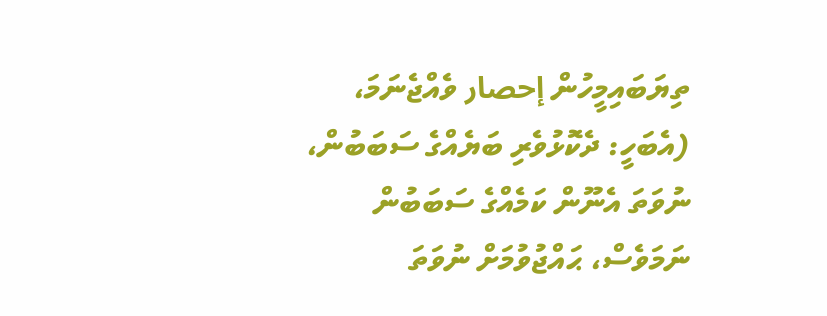ތިޔަބައިމީހުން إحصار ވެއްޖެނަމަ، (އެބަހީ: ދެކޮޅުވެރި ބަޔެއްގެ ސަބަބުން، ނުވަތަ އެނޫން ކަމެއްގެ ސަބަބުން ނަމަވެސް، ޙައްޖުވުމަށް ނުވަތަ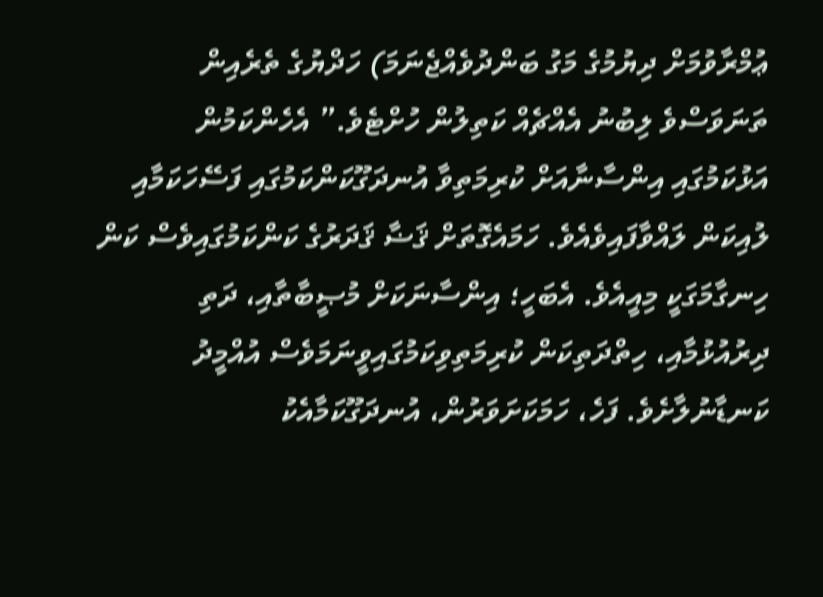ޢުމްރާވުމަށް ދިޔުމުގެ މަގު ބަންދުވެއްޖެނަމަ) ހަދްޔުގެ ތެރެއިން ތަނަވަސްވެ ލިބުނު އެއްޗެއް ކަތިލުން ހުށްޓެވެ.” އެހެންކަމުން އަޅުކަމުގައި އިންސާނާއަށް ކުރިމަތިވާ އުނދަގޫކަންކަމުގައި ފަސޭހަކަމާއި ލުއިކަން ލައްވާފައިވެއެވެ. ހަމައެގޮތަށް ޤަޟާ ޤަދަރުގެ ކަންކަމުގައިވެސް ކަން ހިނގާމަގަކީ މިއީއެވެ. އެބަހީ؛ އިންސާނަކަށް މުޞީބާތާއި، ދަތި ދިރުއުޅުމާއި، ހިތްދަތިކަން ކުރިމަތިވިކަމުގައިވީނަމަވެސް އުއްމީދު ކަނޑާނުލާށެވެ. ފަހެ، ހަމަކަށަވަރުން، އުނދަގޫކަމާއެކު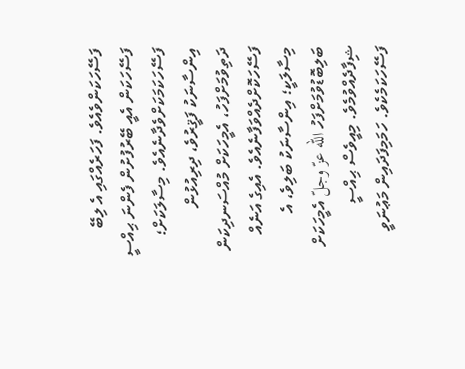ފަސޭހަކަންވެއެވެ. ފަހަރެއްގައި އެ ލިބޭ ފަސޭހަކަން އެއީ ބޭރުފުށުން ފެންނަ ޙިއްސީ ފަސޭހަކަމަކަށްވެދާނެއެވެ. މިސާލަކަށް؛ އިންސާނަކު ފަޤީރުވެ، ދިރިއުޅުން ދަތިވުމަށްފަހު، އެމީހަކަށް މުއްސަނދިކަން ފަސޭހަކޮށްދެއްވަފާނެއެވެ. އެއިގެ އަނެއް މިސާލަކީ؛ އިންސާނަކު ބަލިވެ، އެ ބަލިބޮޑުވުމަށްފަހު الله عزّ وجلّ އެމީހަކަށް ޝިފާދެއްވުމެވެ. މިއީވެސް ޙިއްސީ ފަސޭހަކަމެކެވެ. ހަމަމިފަދައިން މަޢުނަވީ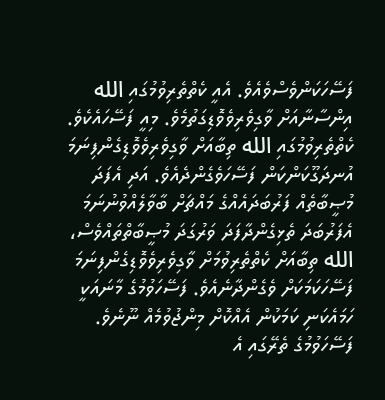ފަސޭހަކަންވެސްވެއެވެ. އެއީ ކެތްތެރިވުމުގައި الله އިންސާނާއަށް ވާގިވެރިވެވޮޑިގަތުމެވެ. މިއީ ފަސޭހައެކެވެ. ކެތްތެރިވުމުގައި الله ތިބާއަށް ވާގިވެރިވެވޮޑިގެންފިނަމަ އުނދަގޫކަންކަން ފަސޭހަވެގެންދެއެވެ. އަދި އެފަދަ މުޞީބާތެއް ފަރުބަދައެއްގެ މައްޗަށް ބާވާލެއްވުނުނަމަ އެފަރުބަދަ ތެޅިގެންދާފަދަ ވަރުގަދަ މުޞީބާތްތައްވެސް، الله ތިބާއަށް ކެތްތެރިވުމަށް ވާގިވެރިވެވޮޑިގެންފިނަމަ ފަސޭހަކަމަކަށް ވެގެންދާނެއެވެ. ފަސޭހަވުމުގެ މާނައަކީ ހަމައެކަނި ކަމަކުން އެއްކޮށް މިންޖުވުމެއް ނޫނެވެ. ފަސޭހަވުމުގެ ތެރޭގައި އެ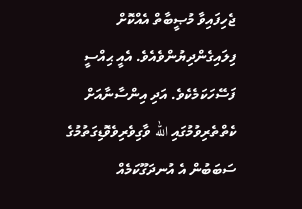ޖެހިފައިވާ މުޞީބާތް އެއްކޮށް ފިލައިގެންދިޔުންވެއެވެ. އެއީ ޙިއްސީ ފަސޭހަކަމެކެވެ. އަދި އިންސާނާއަށް ކެތްތެރިވުމުގައި الله ވާގިވެރިވެވޮޑިގަތުމުގެ ސަބަބުން އެ އުނދަގޫކަމެއް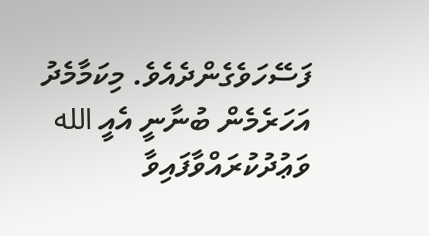ފަސޭހަވެގެންދެއެވެ. މިކަމާމެދު އަހަރެމެން ބުނާނީ އެއީ الله ވަޢުދުކުރައްވާފައިވާ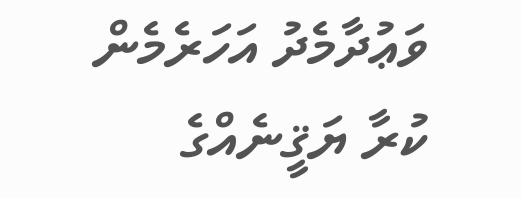ވަޢުދާމެދު އަހަރެމެން ކުރާ ޔަޤީނެއްގެ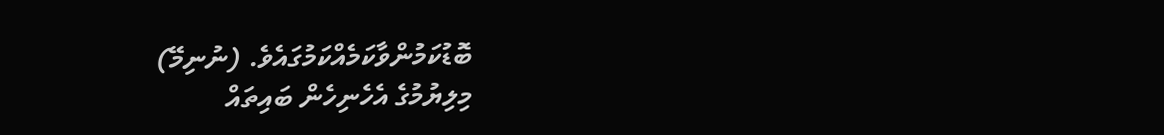ބޮޑުކަމުންވާކަމެއްކަމުގައެވެ. (ނުނިމޭ)
މިލިޔުމުގެ އެހެނިހެން ބައިތައް